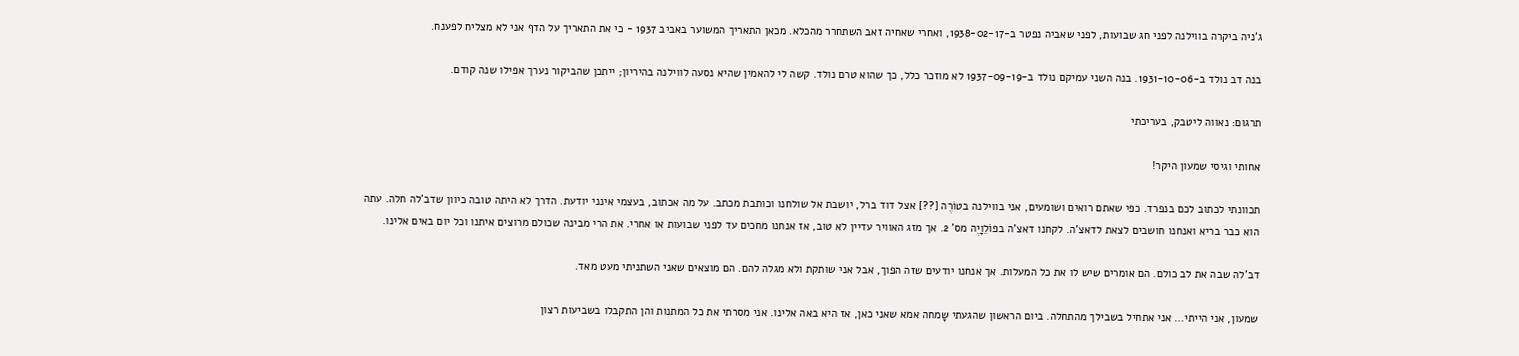ג’ניה ביקרה בווילנה לפני חג שבועות, לפני שאביה נפטר ב-1938-02-17, ואחרי שאחיה זאב השתחרר מהכלא. מכאן התאריך המשוער באביב 1937 - כי את התאריך על הדף אני לא מצליח לפענח.

בנה דב נולד ב-1931-10-06. בנה השני עמיקם נולד ב-1937-09-19 לא מוזכר כלל, כך שהוא טרם נולד. קשה לי להאמין שהיא נסעה לווילנה בהיריון; ייתכן שהביקור נערך אפילו שנה קודם.

תרגום: נאווה ליטבק, בעריכתי

אחותי וגיסי שמעון היקר!

תכוונתי לכתוב לכם בנפרד. כפי שאתם רואים ושומעים, אני בווילנה בטוֺרֶה [??] אצל דוד ברל, יושבת אל שולחנו וכותבת מכתב. על מה אכתוב, בעצמי אינני יודעת. הדרך לא היתה טובה כיוון שדב’לה חלה. עתה הוא כבר בריא ואנחנו חושבים לצאת לדאצ’ה. לקחנו דאצ’ה בפוֺלֵוׇיֶה מס’ 2. אך מזג האוויר עדיין לא טוב, אז אנחנו מחכים עד לפני שבועות או אחרי. את הרי מבינה שכולם מרוצים איתנו וכל יום באים אלינו.

דב’לה שבה את לב כולם. הם אומרים שיש לו את כל המעלות. אך אנחנו יודעים שזה הפוך, אבל אני שותקת ולא מגלה להם. הם מוצאים שאני השתניתי מעט מאד.

שמעון, אני הייתי… אני אתחיל בשבילך מהתחלה. ביום הראשון שהגעתי שׇמחה אמא שאני כאן, אז היא באה אלינו. אני מסרתי את כל המתנות והן התקבלו בשביעות רצון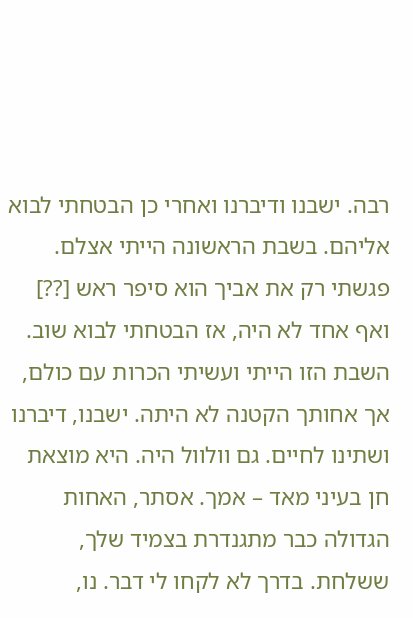רבה. ישבנו ודיברנו ואחרי כן הבטחתי לבוא אליהם. בשבת הראשונה הייתי אצלם. פגשתי רק את אביך הוא סיפר ראש [??] ואף אחד לא היה, אז הבטחתי לבוא שוב. השבת הזו הייתי ועשיתי הכרות עם כולם, אך אחותך הקטנה לא היתה. ישבנו, דיברנו ושתינו לחיים. גם וולוול היה. היא מוצאת חן בעיני מאד – אמך. אסתר, האחות הגדולה כבר מתגנדרת בצמיד שלך, ששלחת. בדרך לא לקחו לי דבר. נו,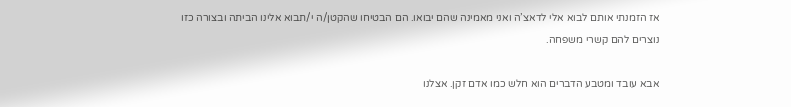אז הזמנתי אותם לבוא אלי לדאצ’ה ואני מאמינה שהם יבואו. הם הבטיחו שהקטן/ה י/תבוא אלינו הביתה ובצורה כזו נוצרים להם קשרי משפחה.

אבא עובד ומטבע הדברים הוא חלש כמו אדם זקן. אצלנו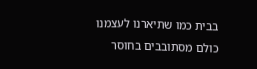בבית כמו שתיארנו לעצמנו כולם מסתובבים בחוסר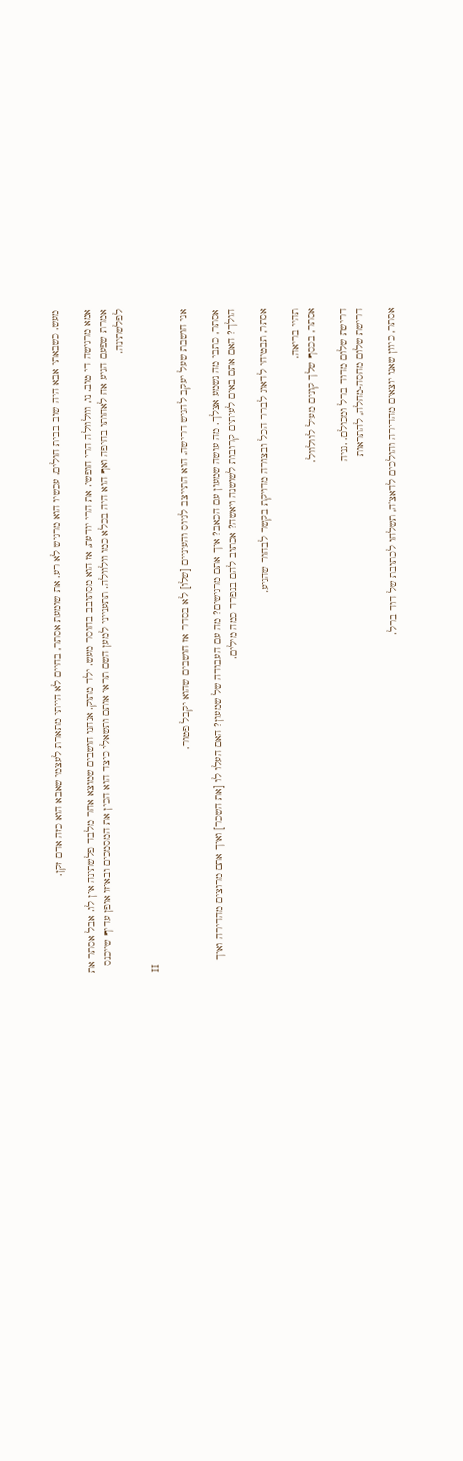מעש. כשבאתי אבא היה שוב בבית חולים. עכשיו הוא מרגיש לא רע. את שומעת אסתר, בחיים לא הייתי מתארת לעצמי שאבא הוא כזה אדם זקן.

אמא מרגישה די טוב. נו, ווולוולה הרי חופשי. את הרי יודעת, אז הוא מסתובב בחוסר מעש. ילד מתוק. אנחנו חושבים שמוצא אחר מלבד פלשתינה אין לו. אבל אסתר את אמרת שפעם הגיע אח לאחותו בחיפה ואף הוא היה בכלא כמו וולוולה. תתענייני למען השם תראי אותם ותשאלי כיצד הוא הכין את המסמכים ובאיזו אופן עדיף שייכנס לפלשתינה.

II

אני חושבת שעל יעקב להגיש דרישה. הוא התייצב לגיוס והעיניים [שלו] לא בסדר אז חושבים שהוא יקבל פטור.

אסתר, כתבי מה נשמע אצלך. מה עושה שמעון עם הכאב? איך אתם מרגישים? מה עם העבודה של שמעון? האם העלו לו [את השכר] ואיך אתם מרוצים מהדירה ואיך הולך? האם אתם באים לעיתים קרובות לשושנה ויאשה? אכתוב להם בנפרד כמה מילים.

אסתר, תבטיחי לדאוג לברר הכל ובצורה מדויקת בקשר לבחור שהגיע.

תהיי בריאה.
אסתר, בכסף שלך קונים מעיל לוולוול.

דרישת שלום מדוד ברל ומכולם. .גניה
דרישת שלום מחסה-מחלה, להתראות

אסתר, כיוון שאנו יוצאים מהדירה והולכים לדאצ’ה, תשלחו לכתובת של דוד ברל.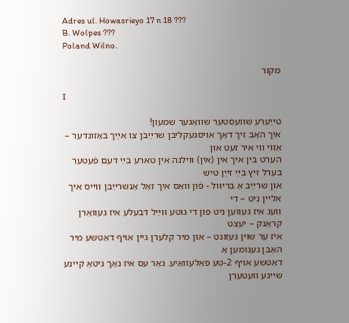Adres ul. Howasrieyo 17 n 18 ???
B. Wolpes ???
Poland Wilno.

מקור

I

טייַערע שוועסטער שוואׇגער שמעון!
איך האׇב זיך דאׇך אויסגעקליבן שרײַבן צו אײַך באַזונדער – אַזוי ווי איר זעט און
הערט בין איך אין (אין) ווילנה אין טארע בײַ דעם פֿעטער בערל זיץ בײַ זײַן טיש
און שרײַב אַ בריוול - פֿון וואׇס איך זאׇל אׇנשרײַבן ווײס איך אלײן ניט – די
וועג איז געווען ניט פון די גוטע ווײַל דבעלע איז געוואׇרן קראַנק – יעצט
איז ער שוין געזונט – און מיר קלערן גיין אויף דאַטשע מיר האׇבן גענומען אַ
דאַטשע אויף 2-טע פאׇלעֵוואַיע. נאׇר עס איז נאׇך ניטאׇ קײנע שײנע וועטערן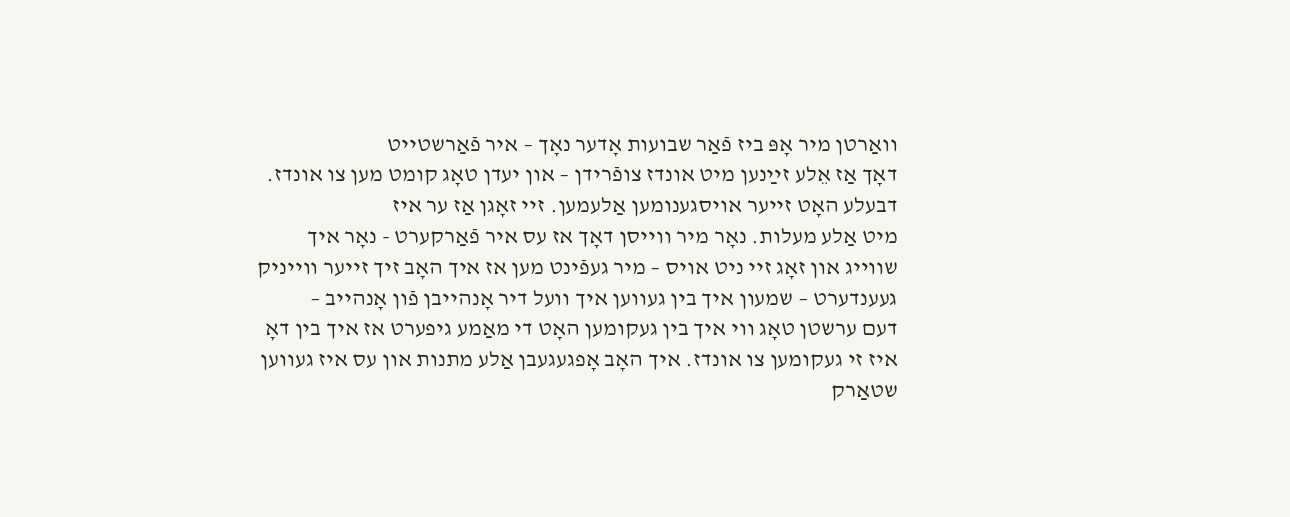וואַרטן מיר אׇפּ ביז פֿאַר שבועות אׇדער נאׇך – איר פֿאַרשטייט
דאׇך אַז אֵלע זײַנען מיט אונדז צופֿרידן – און יעדן טאׇג קומט מען צו אונדז.
דבעלע האׇט זייער אויסגענומען אַלעמען. זיי זאׇגן אַז ער איז
מיט אַלע מעלות. נאׇר מיר ווייסן דאׇך אז עס איר פֿאַרקערט - נאׇר איך
שווײג און זאׇג זיי ניט אויס – מיר געפֿינט מען אז איך האׇב זיך זייער ווייניק
געענדערט – שמעון איך בין געווען איך וועל דיר אׇנהייבן פֿון אׇנהייב –
דעם ערשטן טאׇג ווי איך בין געקומען האׇט די מאַמע גיפערט אז איך בין דאׇ
איז זי געקומען צו אונדז. איך האׇב אׇפגעגעבן אַלע מתנות און עס איז געווען
שטאַרק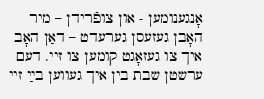אׇנגענומען - און צופֿרידן – מיר האׇבן געזעסן גערעדט – דאַן האׇב
איך צו געזאׇגט קומען צו זיי. דעם ערשטן שבת בין איך געווען בײַ זיי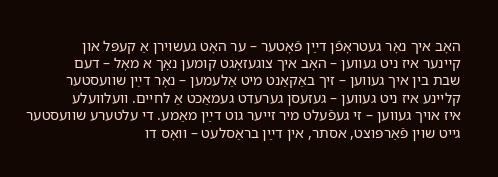האׇב איך נאׇר געטראׇפֿן דײַן פֿאׇטער – ער האׇט געשוירן אַ קעפּל און
קײנער איז ניט געווען – האׇב איך צוגעזאׇגט קומען נאׇך א מאׇל – דעם
שבת בין איך געווען – זיך באַקאַנט מיט אַלעמען – נאׇר דײַן שוועסטער
קליינע איז ניט געווען – געזעסן גערעדט געמאַכט אַ לחיים. וועלוועלע
איז אויך געווען – זי געפֿעלט מיר זייער גוט דײַן מאַמע. די עלטערע שוועסטער
גייט שוין פֿאַרפּוצט, אסתר, אין דײַן בראַסלעט – וואׇס דו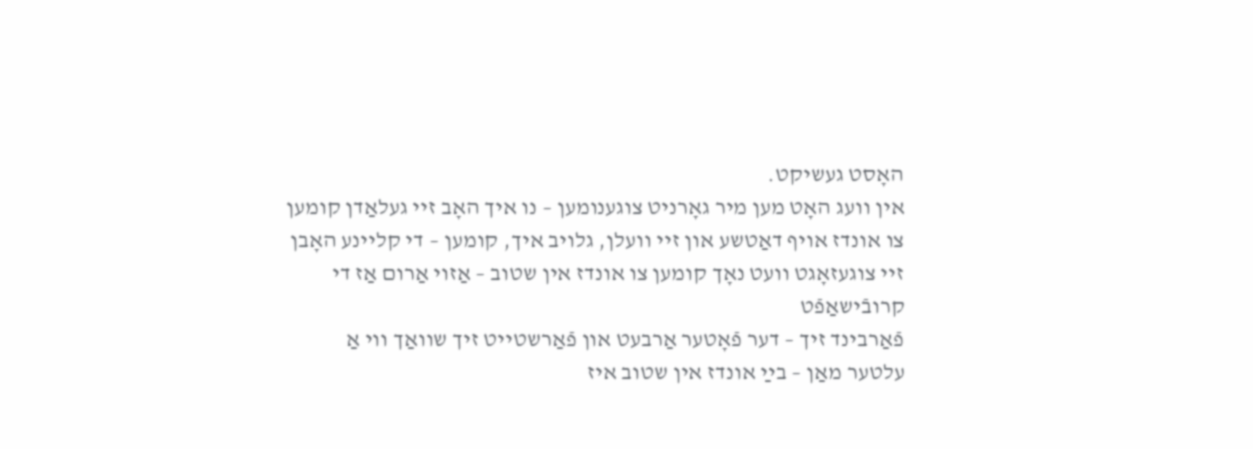האׇסט געשיקט.
אין וועג האׇט מען מיר גאׇרניט צוגענומען – נו איך האׇב זיי געלאַדן קומען
צו אונדז אויף דאַטשע און זיי וועלן, גלויב איך, קומען – די קליינע האׇבן
זיי צוגעזאׇגט וועט נאׇך קומען צו אונדז אין שטוב – אַזוי אַרום אַז די קרובֿישאַפֿט
פֿאַרבינד זיך – דער פֿאׇטער אַרבעט און פֿאַרשטייט זיך שוואַך ווי אַ
עלטער מאַן – בײַ אונדז אין שטוב איז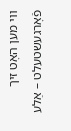ווי מען האׇט זיך פֿאׇרגעשטעלט – אַלע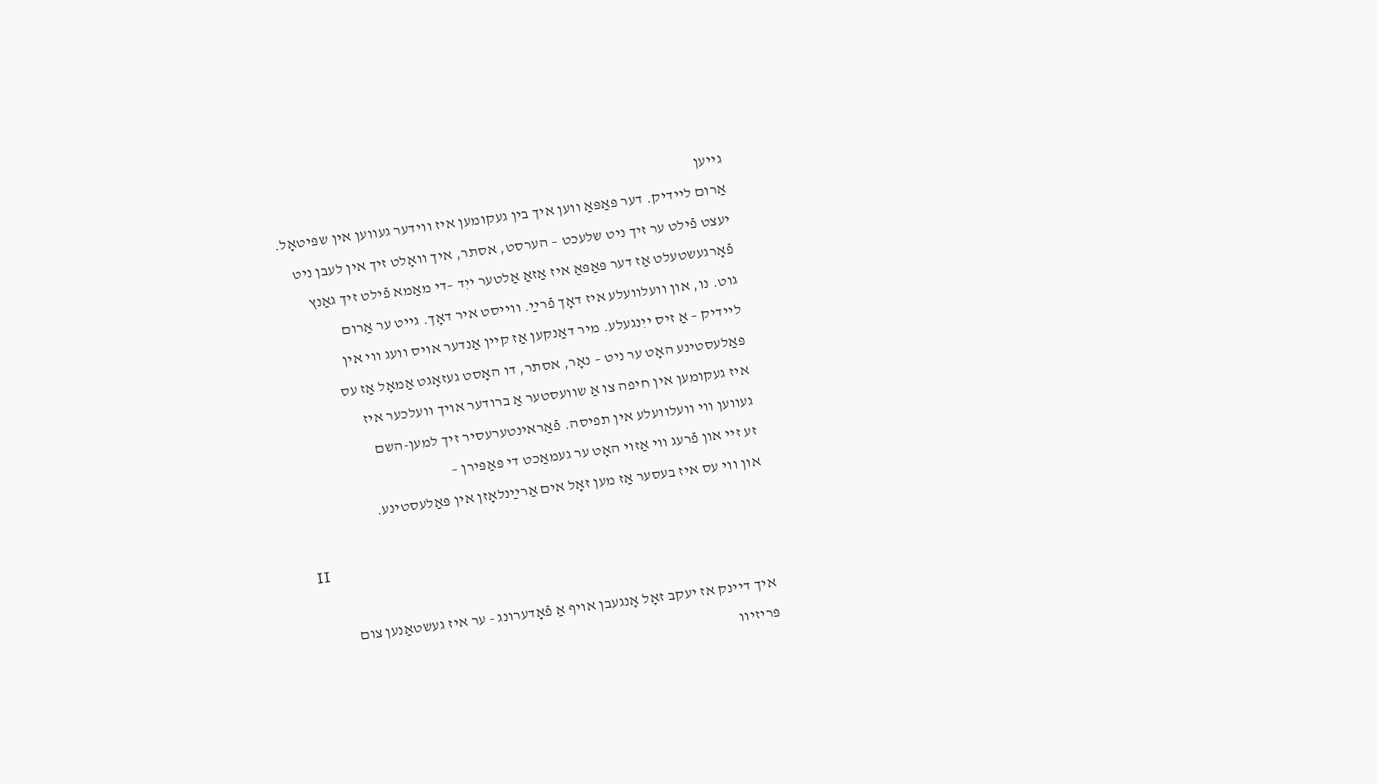גייען
אַרום ליידיק. דער פּאַפּאַ ווען איך בין געקומען איז ווידער געווען אין שפּיטאׇל.
יעצט פֿילט ער זיך ניט שלעכט – הערסט, אסתר, איך וואׇלט זיך אין לעבן ניט
פֿאׇרגעשטעלט אַז דער פּאַפּאַ איז אַזאַ אַלטער ייִד –די מאַמא פֿילט זיך גאַנץ
גוט. נו, און וועלוועלע איז דאׇך פֿרײַ. ווייסט איר דאׇך. גייט ער אַרום
ליידיק – אַ זיס ייִנגעלע. מיר דאַנקען אַז קיין אַנדער אויס וועג ווי אין
פּאַלעסטינע האׇט ער ניט – נאׇר, אסתר, דו האׇסט געזאׇגט אַמאׇל אַז עס
איז געקומען אין חיפה צו אַ שוועסטער אַ ברודער אויך וועלכער איז
געווען ווי וועלוועלע אין תפיסה. פֿאַראינטערעסיר זיך למען-השם
זע זיי און פֿרעג ווי אַזוי האׇט ער געמאַכט די פּאַפּירן –
און ווי עס איז בעסער אַז מען זאׇל אים אַרײַנלאׇזן אין פּאַלעסטינע.

II

איך דיינק אז יעקב זאׇל אׇנגעבן אויף אַ פֿאׇדערונג - ער איז געשטאַנען צום
פּריזיוו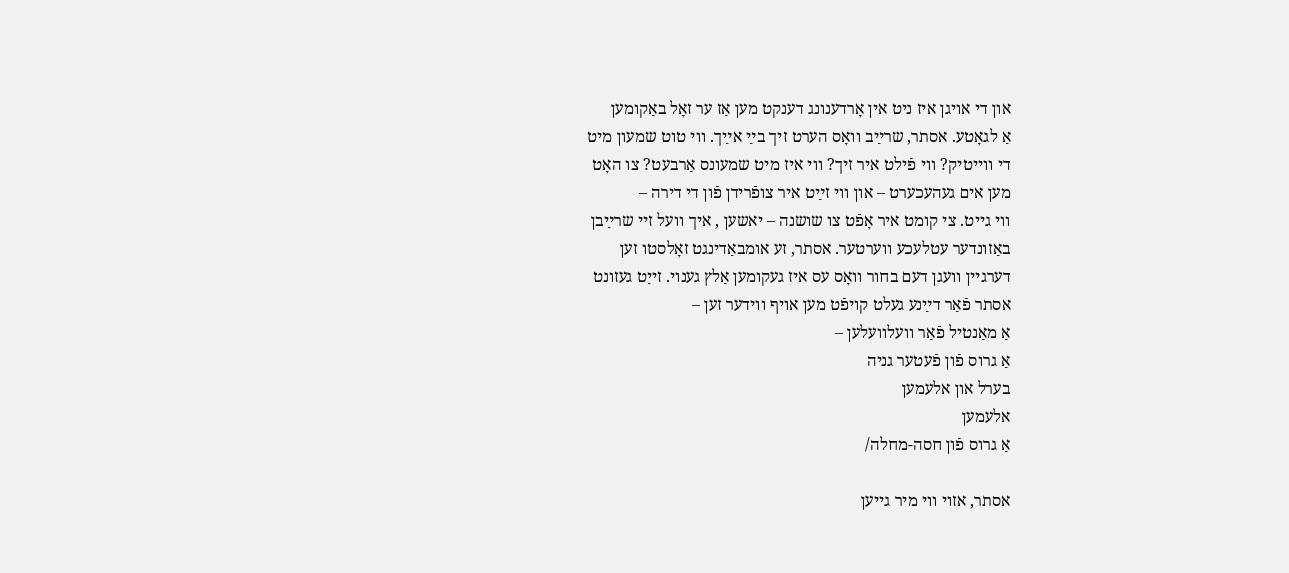און די אויגן איז ניט אין אׇרדענונג דענקט מען אַז ער זאׇל באַקומען
אַ לגאׇטע. אסתר, שרײַב וואׇס הערט זיך בײַ אײַך. ווי טוט שמעון מיט
די ווייטיק? ווי פֿילט איר זיך? ווי איז מיט שמעונס אַרבעט? צו האׇט
מען אים געהעכערט – און ווי זײַט איר צופֿרידן פֿון די דירה –
ווי גייט. צי קומט איר אׇפֿט צו שושנה – יאשען , איך וועל זיי שרײַבן
באַזונדער עטלעכע ווערטער. אסתר, זע אומבאַדינגט זאׇלסטו זען
דערגיין וועגן דעם בחור וואׇס עס איז געקומען אַלץ גענוי. זייַט געזונט
אסתר פֿאַר דײַנע געלט קויפֿט מען אויף ווידער זען –
אַ מאַנטיל פֿאַר וועלוועלען –
אַ גרוס פֿון פֿעטער גניה
בערל און אלעמען
אלעמען
אַ גרוס פֿון חסה-מחלה/

אסתר, אזוי ווי מיר גייען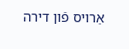אַרויס פֿון דירה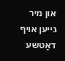און מיר גייען אויף דאַטשע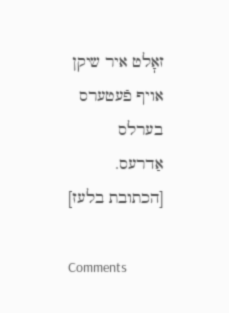זאׇלט איר שיקן אויף פֿעטערס בערלס אַדרעס.
[הכתובת בלעז]

Comments